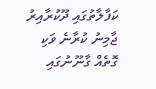ކަފާލާތުގައި ދޫކުރާއިރު ޖާމިނު ކުރާނެ ވަކި ގޮތެއް ގާނޫނުގައި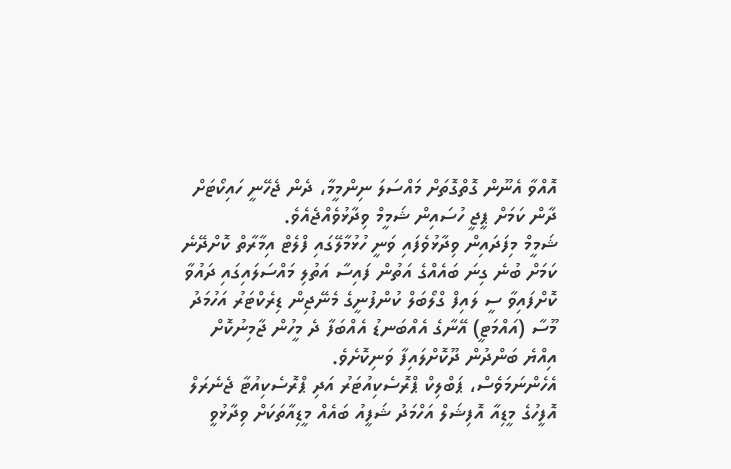އޮއްވާ އެނޫން ގޮތްގޮތަށް މައްސަލަ ނިންމީމާ، ދެން ޖެހޭނީ ހައިކޯޓަށް ދާން ކަމަށް ޕީޖީ ހުސައިން ޝަމީމް ވިދާޅުވެއްޖެއެވެ.
ޝަމީމް މިފަދައިން ވިދާޅުވެފައި ވަނީ ހުޅުމާލޭގައި ފްލެޓް އިމާރާތް ކޮށްދޭނެ ކަމަށް ބުނެ ގިނަ ބައެއްގެ އަތުން ފައިސާ އަތުލި މައްސަލައިގައި ދައުވާ ކޮށްފައިވާ ސީ ލައިފް ގްލޯބަލް ކުންފުނީގެ މެނޭޖިން ޑިރެކްޓަރު އަހުމަދު މޫސާ (އައްމަޓީ) އޭނާގެ އެއްބަނޑު އެއްބަފާ ދެ މީހުން ޖާމިނުކޮށް އިއްޔެ ބަންދުން ދޫކޮށްލައިފާ ވަނިކޮށެވެ.
އެހެންނަމަވެސް، ޕަބްލިކް ޕްރޮސެކިއުޓަރު އަދި ޕްރޮސެކިއުޓާ ޖެނެރަލް އޮފީހުގެ މީޑިއާ އޮފިޝަލް އަހްމަދު ޝަފީއު ބައެއް މީޑިއާތަކަށް ވިދާޅުވީ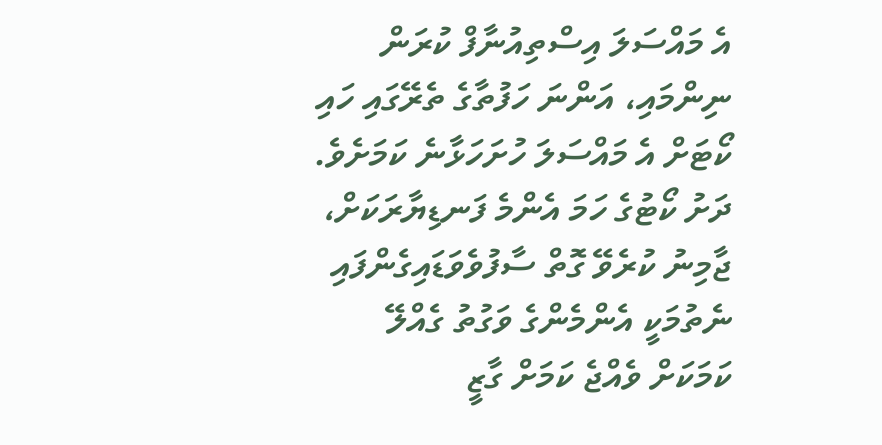އެ މައްސަލަ އިސްތިއުނާފް ކުރަން ނިންމައި، އަންނަ ހަފުތާގެ ތެރޭގައި ހައި ކޯޓަށް އެ މައްސަލަ ހުށަހަޅާނެ ކަމަށެވެ.
ދަށު ކޯޓުގެ ހަމަ އެންމެ ފަނޑިޔާރަކަށް، ޖާމިނު ކުރެވޭ ގޮތް ސާފުވެވަޑައިގެންފައި ނެތުމަކީ އެންމެންގެ ވަގުތު ގެއްލޭ ކަމަކަށް ވެއްޖެ ކަމަށް ގާޒީ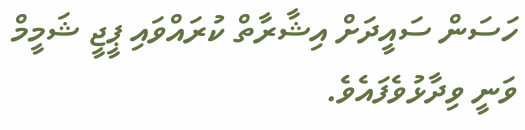ހަސަން ސައީދަށް އިޝާރާތް ކުރައްވައި ޕީޖީ ޝަމީމް ވަނީ ވިދާޅުވެފައެވެ.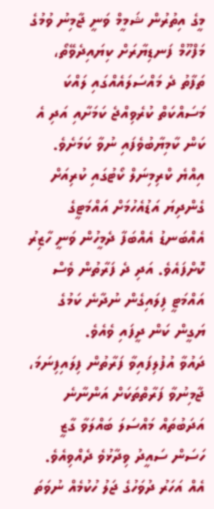މީގެ އިތުރުން ޝަމީމް ވަނީ ޖާމިނު ވުމުގެ މަފްހޫމް ފަނޑިޔާރަށް ކިޔައިދެވޭތޯ، ތަފާތު ދެ މައްސަލައެއްގައި ލައްކަ މަސައްކަތް ކުރެވިއްޖެ ކަމަށާއި އަދި އެ ކަން ކާމިޔާބުވެފައި ނުވާ ކަމަށެވެ.
އިއްޔެ ކްރިމިނަލް ކޯޓުގައި ކުރިއަށް ގެންދިޔަ އަޑުއެހުމަށް އައްމަޓީގެ އެއްބަނޑު އެއްބަފާ ދެމީހުން ވަނީ ހާޒިރު ކޮށްފައެވެ. އަދި ދެ ފަރާތުން ވެސް އައްމަޓީ ފިލައިގެން ނުދާނެ ކަމުގެ ޔަގީން ކަން ދީފައި ވެއެވެ.
ދައުވާ އުފުލިފައިވާ ފަރާތުން ފިލައިފިނަމަ، ޖާމިނުވާ ފަރާތްތަކަށް އަންނާނެ އަދަބުތައް މައްސަލަ ބައްލަވާ ގާޒީ ހަސަން ސައީދު ވިދާޅުވެ ދެއްވިއެވެ. އެއް އަހަރު ދުވަހުގެ ޖަލު ހުކުމެއް ނުވަތަ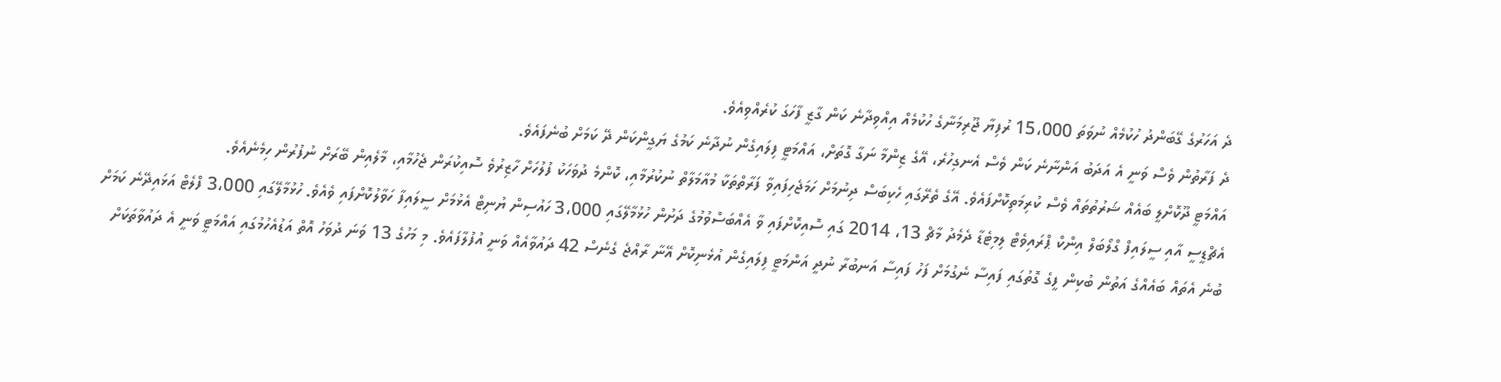ދެ އަހަރުގެ ގޭބަންދު ހުކުމެއް ނުވަތަ 15،000 ރުފިޔާ ޖޫރިމަނާގެ ހުކުމެއް އިއްވިދާނެ ކަން ގާޒީ ފާހަގަ ކުރެއްވިއެވެ.
ދެ ފަރާތުން ވެސް ވަނީ އެ އަދަބު އަންނާނެ ކަން ވެސް އެނގިހުރެ، އޭގެ ޒިންމާ ނަގާ ގޮތަށް، އައްމަޓީ ފިލައިގެން ނުދާނެ ކަމުގެ ޔަގީންކަން ދޭ ކަމަށް ބުނެފައެވެ.
އައްމަޓީ ދޫކޮށްލީ ބައެއް ޝަރުތުތައް ވެސް ކުރިމަތިކޮށްފައެވެ. އޭގެ ތެރޭގައި ހެކިބަސް ދިނުމަށް ހަމަޖެހިފައިވާ ފަރާތްތަކާ މުއާމަލާތް ނުކުރުމާއި، ކޮންމެ ދުވަހަކު ފުލުހަށް ހާޒިރުވެ ސޮއިކުރަން ޖެހުމާއި، މާލެއިން ބޭރަށް ނުފުރުން ހިމެނެއެވެ.
އެޗްޑީސީ އާއި ސީލައިފް ގްލޯބަލް އިންކް ޕްރައިވެޓް ލިމިޓެޑާ ދެމެދު މާޗް 13، 2014 ގައި ސޮއިކޮށްފައި ވާ އެއްބަސްވުމުގެ ދަށުން ހުޅުމާލޭގައި 3،000 ހައުސިން ޔުނިޓް އެޅުމަށް ސީލައިފާ ހަވާލުކޮށްފައި ވެއެވެ. ހުޅުމާލޭގައި 3،000 ފްލެޓް އަޅައިދޭނެ ކަމަށް ބުނެ އެތައް ބައެއްގެ އަތުން ބުކިން ފީގެ ގޮތުގައި ފައިސާ ނެގުމަށް ފަހު ފައިސާ އަނބުރާ ނުދީ އަންމަޓީ ފިލައިގެން އުޅެނިކޮށް އޭނާ ރާއްޖެ ގެނެސް 42 ދައުވާއެއް ވަނީ އުފުލާފައެވެ. މި މަހުގެ 13 ވަނަ ދުވަހު އޮތް އަޑުއެހުމުގައި އައްމަޓީ ވަނީ އެ ދައުވާތަކަށް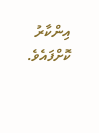އިންކާރު ކޮށްފައެވެ.